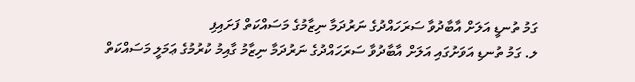ގަމު ތުނޑީ އަލަށް އާބާދުވާ ސަރަހައްދުގެ ނަރުދަމާ ނިޒާމުގެ މަސައްކަތް ފަށައިފި
ލ. ގަމު ތުނޑި އަވަށުގައި އަލަށް އާބާދުވާ ސަރަހައްދުގެ ނަރުދަމާ ނިޒާމު ގާއިމު ކުރުމުގެ ޢަމަލީ މަސައްކަތް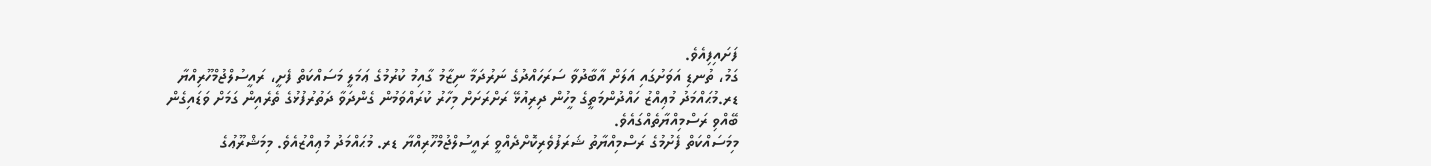ފަށައިފިއެވެ.
ގަމު، ތުނޑި އަވަށުގައި އަލަށް އާބާދުވާ ސަރަހައްދުގެ ނަރުދަމާ ނިޒާމު ގާއިމު ކުރުމުގެ ޢަމަލީ މަސައްކަތް ފެށީ، ރައީސުލްޖުމްހޫރިއްޔާ ޑރ.މުޙައްމަދު މުޢިއްޒު ހައްދުންމަތީގެ މީހުން ދިރިއުޅޭ ރަށްރަށަށް މިހާރު ކުރައްވަމުން ގެންދަވާ ދަތުރުފުޅުގެ ތެރެއިން ގަމަށް ވަޑައިގެން ބޭއްވި ރަސްމިއްޔާތެއްގައެވެ.
މިމަސައްކަތް ފެށުމުގެ ރަސްމިއްޔާތު ޝަރަފުވެރިކޮށްދެއްވީ ރައީސުލްޖުމްހޫރިއްޔާ ޑރ. މުޙައްމަދު މުޢިއްޒުއެވެ. މިމަޝްރޫޢުގެ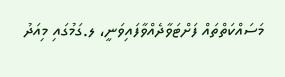މަސައްކަތްތައް ފަށްޓަވާދެއްވާފައިވަނީ، ލ.ގަމުގައި މިއަދު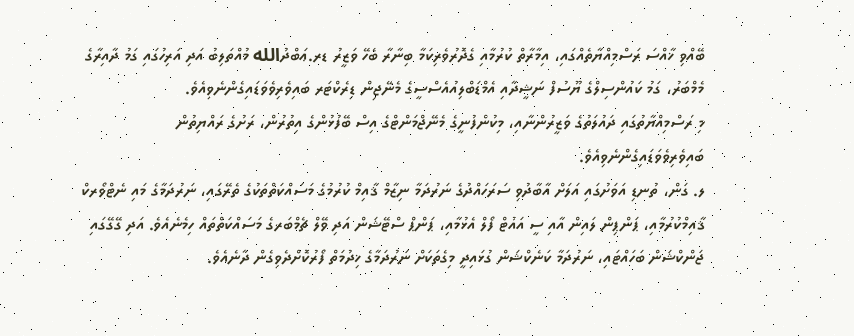ބޭއްވި ޚާއްސަ ރަސްމިއްޔާތެއްގައި، އިމާރާތް ކުރުމާއި ގެދޮރުވެރިކަމާ ބިނާރާ ބެހޭ ވަޒީރު ޑރ.ޢަބްދުالله މުއްތަލިބު އަދި އަރިހުގައި ގަމު ދާއިރާގެ މެމްބަރު، ގަމު ކައުންސިލްގެ ޔޫސުފް ނަޝީދާއި އެމްޑަބްލިއުއެސްސީގެ މެނޭޖިން ޑިރެކްޓަރ ބައިވެރިވެވަޑައިގެންނެވިއެވެ.
މި ރަސްމިއްޔާތުގައި ދައުލަތުގެ ވަޒީރުންނާއި، މިކުންފުނީގެ މެނޭޖްމަންޓްގެ އިސް ބޭފުޅުންގެ އިތުރުން، ރަށުގެ ރައްޔިތުން ބައިވެރިވެވަޑައިގެންނެވިއެވެ.
ލ. ގަން، ތުނޑި އަވަށުގައި އަލަށް އާބާދުވި ސަރަހައްދުގެ ނަރުދަމާ ނިޒާމް ޤާއިމް ކުރުމުގެ މަސައްކަތްތަކުގެ ތެރޭގައި، ނަރުދަމާގެ މައި ނެޓްވޯރކް ޤާއިމްކުރުމާއި، ޕަންޕިން ލައިން އާއި ސީ އައުޓް ފޯލް އެޅުމާއި، ޕަންޕް ސްޓޭޝަން އަދި ވޭލް ޗެމްބަރގެ މަސައްކަތްތައް ހިމެނެއެވެ. އަދި ގޭގޭގައި ޖަންކްޝަން ބަހައްޓައި، ނަރުދަމާ ކަނެކްޝަން ގުޅައިދީ މިގެތަކަށް ނަރުދަމާގެ ޚިދުމަތް ފޯރުކޮށްދެވިގެން ދާނެއެވެ.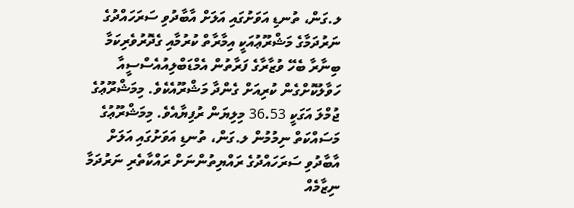ލ.ގަން، ތުނޑި އަވަށުގައި އަލަށް އާބާދުވި ސަރަހައްދުގެ ނަރުދަމާގެ މަޝްރޫޢުއަކީ އިމާރާތް ކުރުމާއި ގެދޮރުވެރިކަމާ ބިނާރާ ބެހޭ ވުޒާރާގެ ފަރާތުން އެމްޑަބްލިއުއެސްސީއާ ހަވާލުކޮށްގެން ކުރިއަށް ގެންދާ މަޝްރޫއެކެވެ. މިމަޝްރޫޢުގެ ޖުމްލަ އަގަކީ 36.53 މިލިޔަން ރުފިޔާއެވެ. މިމަޝްރޫޢުގެ މަސައްކަތް ނިމުމުން ލ.ގަން، ތުނޑި އަވަށުގައި އަލަށް އާބާދުވި ސަރަހައްދުގެ ރައްޔިތުންނަށް ރައްކާތެރި ނަރުދަމާ ނިޒާމެއް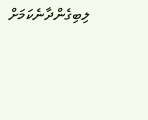ލިބިގެންދާނެކަމަށް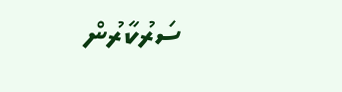ސަރުކާރުން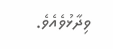ވިދާޅުވެއެވެ.